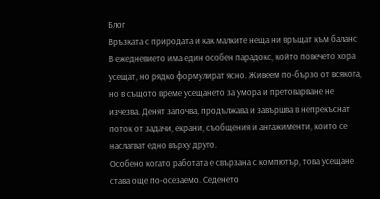Блог
Връзката с природата и как малките неща ни връщат към баланс
В ежедневието има един особен парадокс, който повечето хора усещат, но рядко формулират ясно. Живеем по-бързо от всякога, но в същото време усещането за умора и претоварване не изчезва. Денят започва, продължава и завършва в непрекъснат поток от задачи, екрани, съобщения и ангажименти, които се наслагват едно върху друго.
Особено когато работата е свързана с компютър, това усещане става още по-осезаемо. Седенето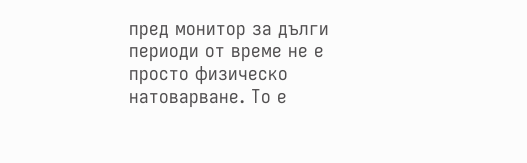пред монитор за дълги периоди от време не е просто физическо натоварване. То е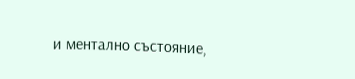и ментално състояние,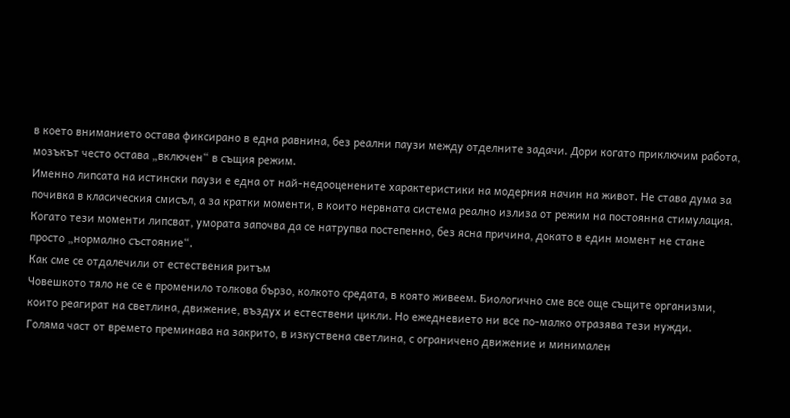в което вниманието остава фиксирано в една равнина, без реални паузи между отделните задачи. Дори когато приключим работа, мозъкът често остава „включен“ в същия режим.
Именно липсата на истински паузи е една от най-недооценените характеристики на модерния начин на живот. Не става дума за почивка в класическия смисъл, а за кратки моменти, в които нервната система реално излиза от режим на постоянна стимулация. Когато тези моменти липсват, умората започва да се натрупва постепенно, без ясна причина, докато в един момент не стане просто „нормално състояние“.
Как сме се отдалечили от естествения ритъм
Човешкото тяло не се е променило толкова бързо, колкото средата, в която живеем. Биологично сме все още същите организми, които реагират на светлина, движение, въздух и естествени цикли. Но ежедневието ни все по-малко отразява тези нужди.
Голяма част от времето преминава на закрито, в изкуствена светлина, с ограничено движение и минимален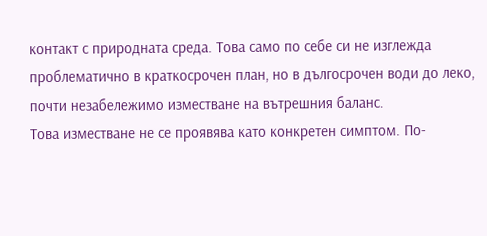контакт с природната среда. Това само по себе си не изглежда проблематично в краткосрочен план, но в дългосрочен води до леко, почти незабележимо изместване на вътрешния баланс.
Това изместване не се проявява като конкретен симптом. По-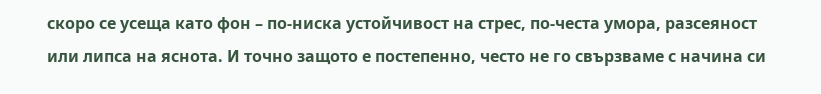скоро се усеща като фон – по-ниска устойчивост на стрес, по-честа умора, разсеяност или липса на яснота. И точно защото е постепенно, често не го свързваме с начина си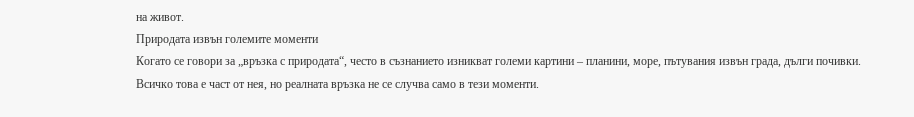на живот.
Природата извън големите моменти
Когато се говори за „връзка с природата“, често в съзнанието изникват големи картини – планини, море, пътувания извън града, дълги почивки. Всичко това е част от нея, но реалната връзка не се случва само в тези моменти.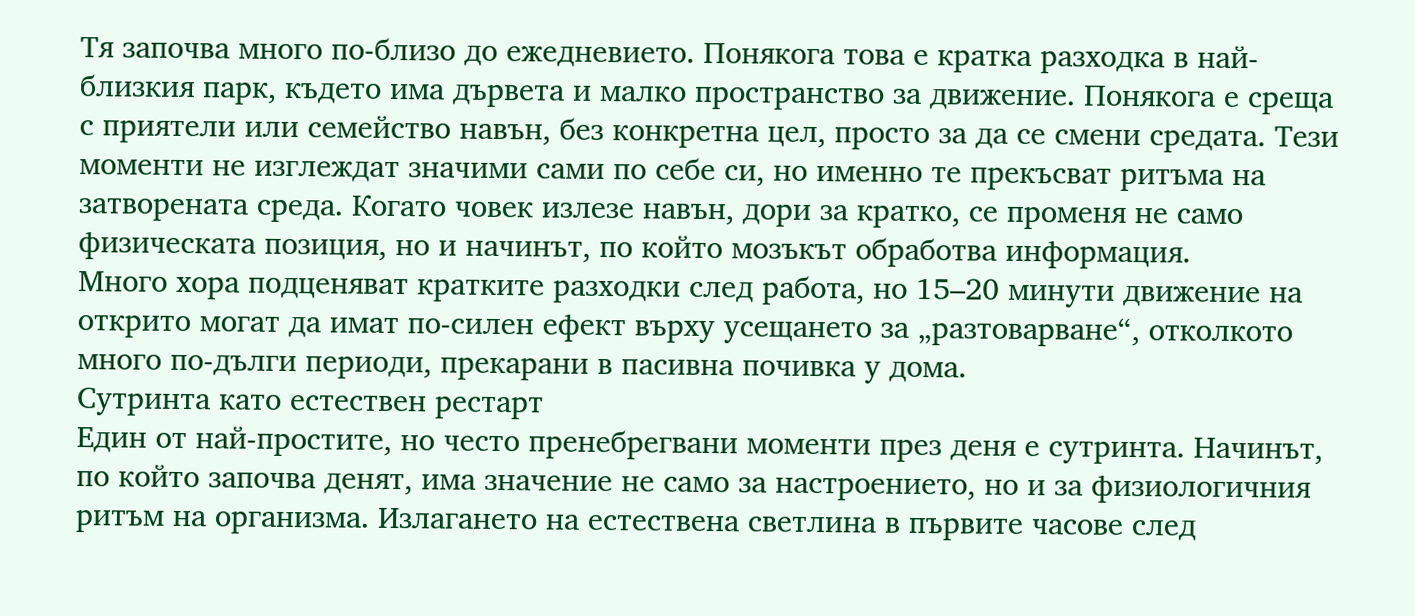Тя започва много по-близо до ежедневието. Понякога това е кратка разходка в най-близкия парк, където има дървета и малко пространство за движение. Понякога е среща с приятели или семейство навън, без конкретна цел, просто за да се смени средата. Тези моменти не изглеждат значими сами по себе си, но именно те прекъсват ритъма на затворената среда. Когато човек излезе навън, дори за кратко, се променя не само физическата позиция, но и начинът, по който мозъкът обработва информация.
Много хора подценяват кратките разходки след работа, но 15–20 минути движение на открито могат да имат по-силен ефект върху усещането за „разтоварване“, отколкото много по-дълги периоди, прекарани в пасивна почивка у дома.
Сутринта като естествен рестарт
Един от най-простите, но често пренебрегвани моменти през деня е сутринта. Начинът, по който започва денят, има значение не само за настроението, но и за физиологичния ритъм на организма. Излагането на естествена светлина в първите часове след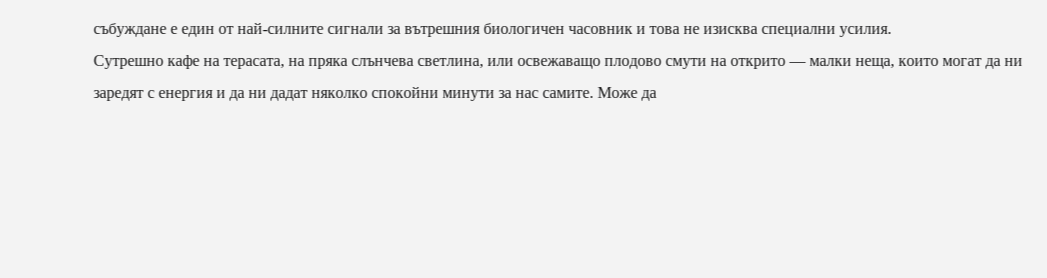събуждане е един от най-силните сигнали за вътрешния биологичен часовник и това не изисква специални усилия.
Сутрешно кафе на терасата, на пряка слънчева светлина, или освежаващо плодово смути на открито — малки неща, които могат да ни заредят с енергия и да ни дадат няколко спокойни минути за нас самите. Може да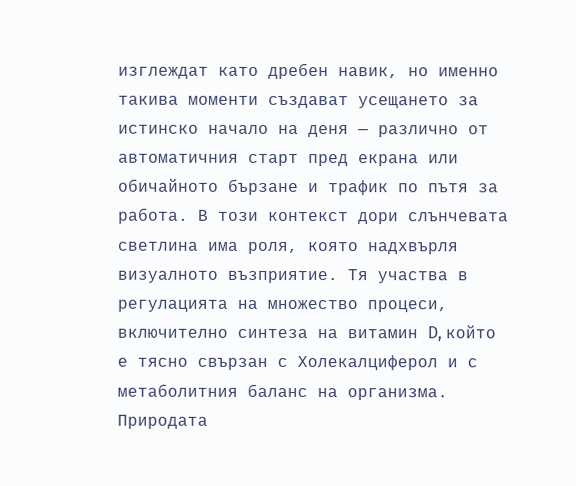изглеждат като дребен навик, но именно такива моменти създават усещането за истинско начало на деня — различно от автоматичния старт пред екрана или обичайното бързане и трафик по пътя за работа. В този контекст дори слънчевата светлина има роля, която надхвърля визуалното възприятие. Тя участва в регулацията на множество процеси, включително синтеза на витамин D, който е тясно свързан с Холекалциферол и с метаболитния баланс на организма.
Природата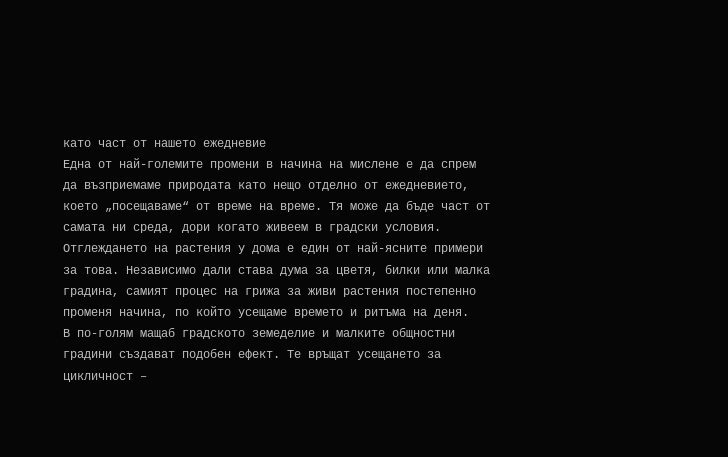като част от нашето ежедневие
Една от най-големите промени в начина на мислене е да спрем да възприемаме природата като нещо отделно от ежедневието, което „посещаваме“ от време на време. Тя може да бъде част от самата ни среда, дори когато живеем в градски условия.
Отглеждането на растения у дома е един от най-ясните примери за това. Независимо дали става дума за цветя, билки или малка градина, самият процес на грижа за живи растения постепенно променя начина, по който усещаме времето и ритъма на деня.
В по-голям мащаб градското земеделие и малките общностни градини създават подобен ефект. Те връщат усещането за цикличност –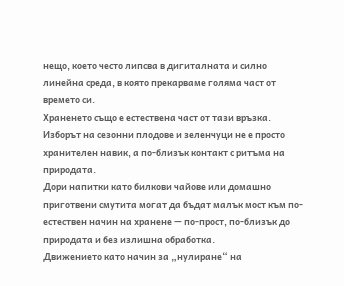нещо, което често липсва в дигиталната и силно линейна среда, в която прекарваме голяма част от времето си.
Храненето също е естествена част от тази връзка. Изборът на сезонни плодове и зеленчуци не е просто хранителен навик, а по-близък контакт с ритъма на природата.
Дори напитки като билкови чайове или домашно приготвени смутита могат да бъдат малък мост към по-естествен начин на хранене — по-прост, по-близък до природата и без излишна обработка.
Движението като начин за „нулиране“ на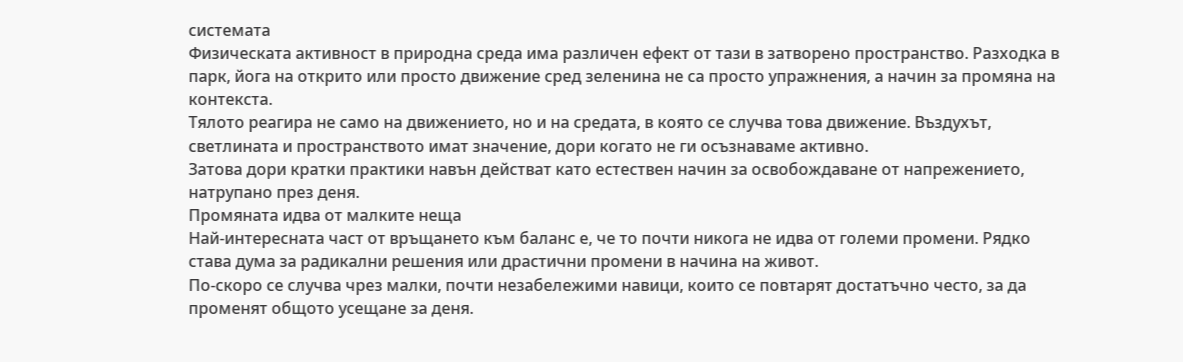системата
Физическата активност в природна среда има различен ефект от тази в затворено пространство. Разходка в парк, йога на открито или просто движение сред зеленина не са просто упражнения, а начин за промяна на контекста.
Тялото реагира не само на движението, но и на средата, в която се случва това движение. Въздухът, светлината и пространството имат значение, дори когато не ги осъзнаваме активно.
Затова дори кратки практики навън действат като естествен начин за освобождаване от напрежението, натрупано през деня.
Промяната идва от малките неща
Най-интересната част от връщането към баланс е, че то почти никога не идва от големи промени. Рядко става дума за радикални решения или драстични промени в начина на живот.
По-скоро се случва чрез малки, почти незабележими навици, които се повтарят достатъчно често, за да променят общото усещане за деня.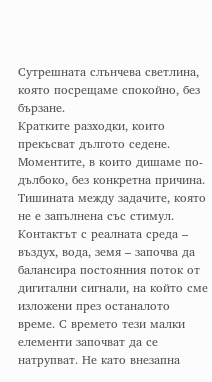Сутрешната слънчева светлина, която посрещаме спокойно, без бързане.
Кратките разходки, които прекъсват дългото седене. Моментите, в които дишаме по-дълбоко, без конкретна причина. Тишината между задачите, която не е запълнена със стимул. Контактът с реалната среда – въздух, вода, земя – започва да балансира постоянния поток от дигитални сигнали, на който сме изложени през останалото време. С времето тези малки елементи започват да се натрупват. Не като внезапна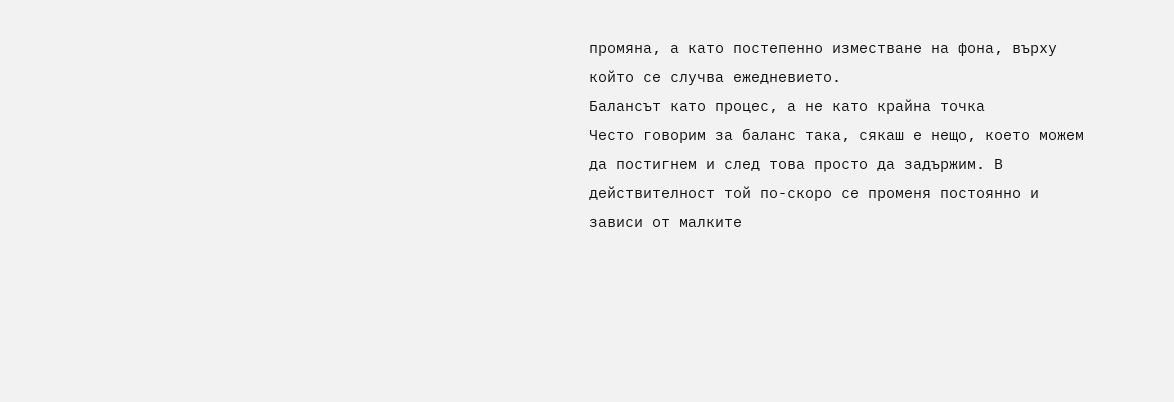промяна, а като постепенно изместване на фона, върху който се случва ежедневието.
Балансът като процес, а не като крайна точка
Често говорим за баланс така, сякаш е нещо, което можем да постигнем и след това просто да задържим. В действителност той по-скоро се променя постоянно и зависи от малките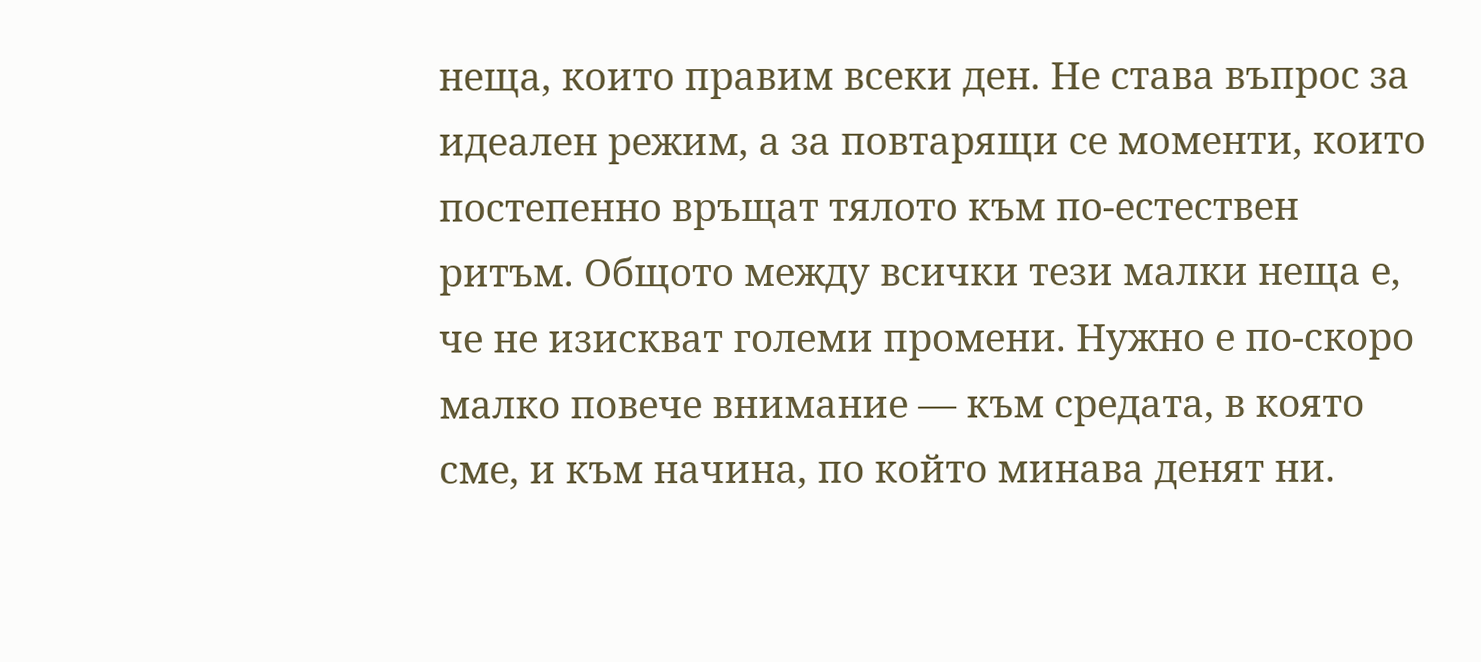неща, които правим всеки ден. Не става въпрос за идеален режим, а за повтарящи се моменти, които постепенно връщат тялото към по-естествен ритъм. Общото между всички тези малки неща е, че не изискват големи промени. Нужно е по-скоро малко повече внимание — към средата, в която сме, и към начина, по който минава денят ни.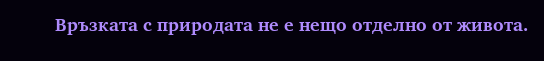Връзката с природата не е нещо отделно от живота.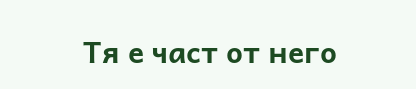Тя е част от него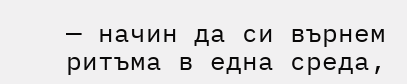— начин да си върнем ритъма в една среда,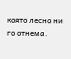която лесно ни го отнема.